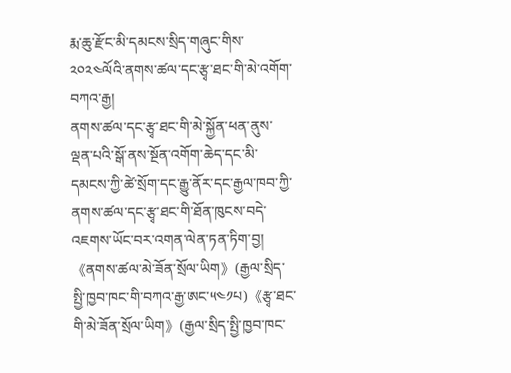རྨ་ཆུ་རྫོང་མི་དམངས་སྲིད་གཞུང་གིས་༢༠༢༤ལོའི་ནགས་ཚལ་དང་རྩྭ་ཐང་གི་མེ་འགོག་བཀའ་རྒྱ།
ནགས་ཚལ་དང་རྩྭ་ཐང་གི་མེ་སྐྱོན་ཕན་ནུས་ལྡན་པའི་སྒོ་ནས་སྔོན་འགོག་ཆེད་དང་མི་དམངས་ཀྱི་ཚེ་སྲོག་དང་རྒྱུ་ནོར་དང་རྒྱལ་ཁབ་ཀྱི་ནགས་ཚལ་དང་རྩྭ་ཐང་གི་ཐོན་ཁུངས་བདེ་འཇགས་ཡོང་བར་འགན་ལེན་ཏན་ཏིག་བྱ། 《ནགས་ཚལ་མེ་ཟོན་སྲོལ་ཡིག》(རྒྱལ་སྲིད་སྤྱི་ཁྱབ་ཁང་གི་བཀའ་རྒྱ་ཨང་༥༤༡པ)《རྩྭ་ཐང་གི་མེ་ཟོན་སྲོལ་ཡིག》(རྒྱལ་སྲིད་སྤྱི་ཁྱབ་ཁང་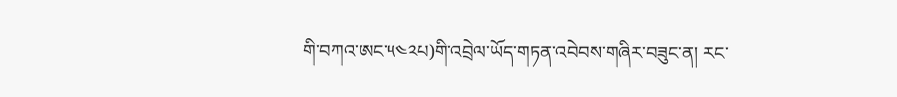གི་བཀའ་ཨང་༥༤༢པ)གི་འབྲེལ་ཡོད་གཏན་འབེབས་གཞིར་བཟུང་ན། རང་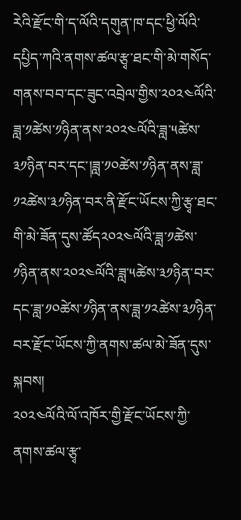རེའི་རྫོང་གི་ད་ལོའི་དགུན་ཁ་དང་ཕྱི་ལོའི་དཔྱིད་ཀའི་ནགས་ཚལ་རྩྭ་ཐང་གི་མེ་གསོད་གནས་བབ་དང་ཟུང་འབྲེལ་གྱིས་༢༠༢༤ལོའི་ཟླ་༡ཚེས་༡ཉིན་ནས་༢༠༢༤ལོའི་ཟླ་༥ཚེས་༣༡ཉིན་བར་དང་།ཟླ་༡༠ཚེས་༡ཉིན་ནས་ཟླ་༡༢ཚེས་༣༡ཉིན་བར་ནི་རྫོང་ཡོངས་ཀྱི་རྩྭ་ཐང་གི་མེ་ཟོན་དུས་ཚོད༢༠༢༤ལོའི་ཟླ་༡ཚེས་༡ཉིན་ནས་༢༠༢༤ལོའི་ཟླ་༥ཚེས་༣༡ཉིན་བར་དང་ཟླ་༡༠ཚེས་༡ཉིན་ནས་ཟླ་༡༢ཚེས་༣༡ཉིན་བར་རྫོང་ཡོངས་ཀྱི་ནགས་ཚལ་མེ་ཟོན་དུས་སྐབས།
༢༠༢༤ལོའི་ལོ་འཁོར་གྱི་རྫོང་ཡོངས་ཀྱི་ནགས་ཚལ་རྩྭ་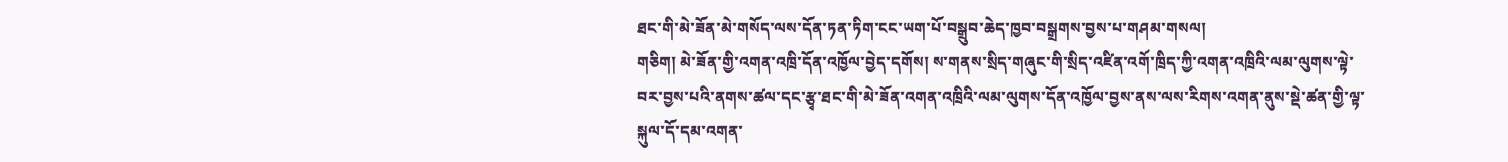ཐང་གི་མེ་ཟོན་མེ་གསོད་ལས་དོན་ཏན་ཏིག་ངང་ཡག་པོ་བསྒྲུབ་ཆེད་ཁྱབ་བསྒྲགས་བྱས་པ་གཤམ་གསལ།
གཅིག། མེ་ཟོན་གྱི་འགན་འཁྲི་དོན་འཁྱོལ་བྱེད་དགོས། ས་གནས་སྲིད་གཞུང་གི་སྲིད་འཛིན་འགོ་ཁྲིད་ཀྱི་འགན་འཁྲིའི་ལམ་ལུགས་ལྟེ་བར་བྱས་པའི་ནགས་ཚལ་དང་རྩྭ་ཐང་གི་མེ་ཟོན་འགན་འཁྲིའི་ལམ་ལུགས་དོན་འཁྱོལ་བྱས་ནས་ལས་རིགས་འགན་ནུས་སྡེ་ཚན་གྱི་ལྟ་སྐུལ་དོ་དམ་འགན་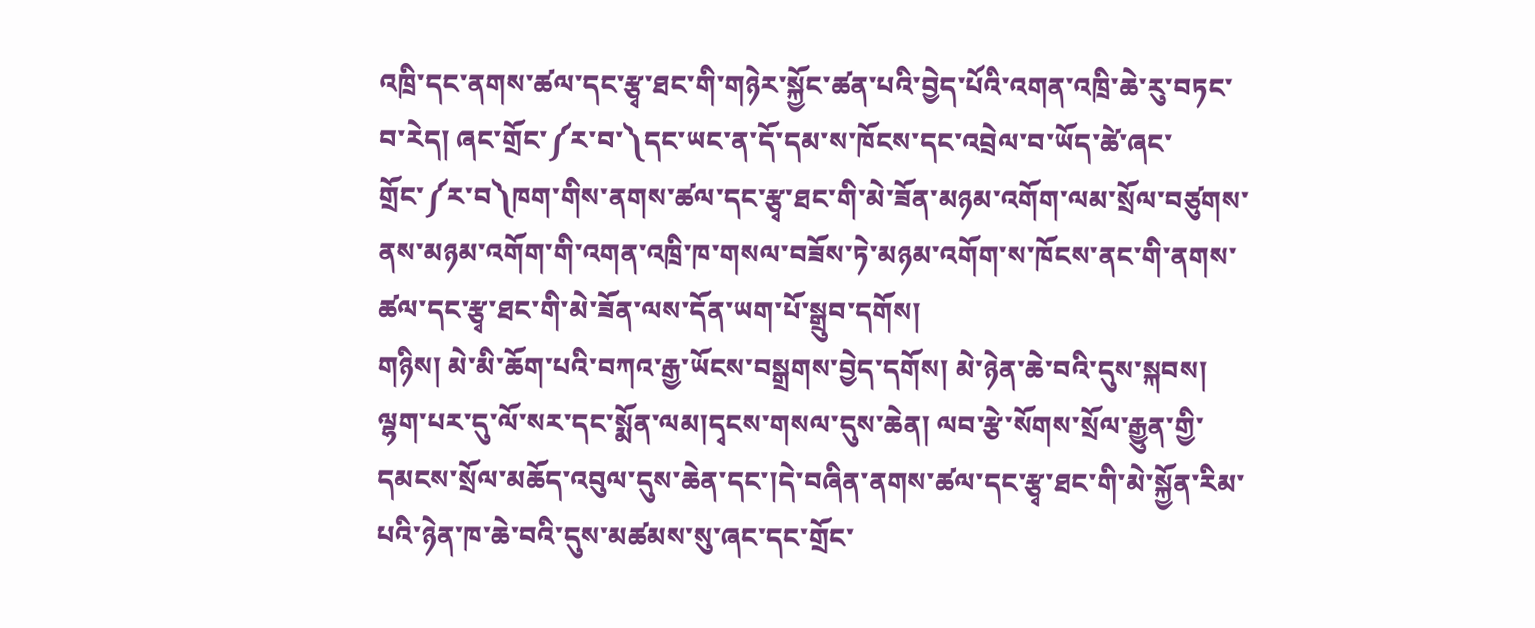འཁྲི་དང་ནགས་ཚལ་དང་རྩྭ་ཐང་གི་གཉེར་སྐྱོང་ཚན་པའི་བྱེད་པོའི་འགན་འཁྲི་ཆེ་རུ་བཏང་བ་རེད། ཞང་གྲོང་༼ར་བ་༽དང་ཡང་ན་དོ་དམ་ས་ཁོངས་དང་འབྲེལ་བ་ཡོད་ཚེ་ཞང་གྲོང་༼ར་བ༽ཁག་གིས་ནགས་ཚལ་དང་རྩྭ་ཐང་གི་མེ་ཟོན་མཉམ་འགོག་ལམ་སྲོལ་བཙུགས་ནས་མཉམ་འགོག་གི་འགན་འཁྲི་ཁ་གསལ་བཟོས་ཏེ་མཉམ་འགོག་ས་ཁོངས་ནང་གི་ནགས་ཚལ་དང་རྩྭ་ཐང་གི་མེ་ཟོན་ལས་དོན་ཡག་པོ་སྒྲུབ་དགོས།
གཉིས། མེ་མི་ཆོག་པའི་བཀའ་རྒྱ་ཡོངས་བསྒྲགས་བྱེད་དགོས། མེ་ཉེན་ཆེ་བའི་དུས་སྐབས། ལྷག་པར་དུ་ལོ་སར་དང་སྨོན་ལམ།དྭངས་གསལ་དུས་ཆེན། ལབ་རྩེ་སོགས་སྲོལ་རྒྱུན་གྱི་དམངས་སྲོལ་མཆོད་འབུལ་དུས་ཆེན་དང་།དེ་བཞིན་ནགས་ཚལ་དང་རྩྭ་ཐང་གི་མེ་སྐྱོན་རིམ་པའི་ཉེན་ཁ་ཆེ་བའི་དུས་མཚམས་སུ་ཞང་དང་གྲོང་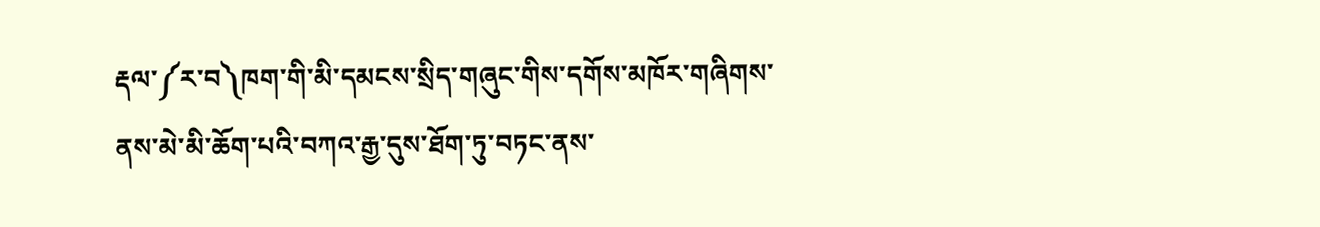རྡལ་༼ར་བ༽ཁག་གི་མི་དམངས་སྲིད་གཞུང་གིས་དགོས་མཁོར་གཞིགས་ནས་མེ་མི་ཆོག་པའི་བཀའ་རྒྱ་དུས་ཐོག་ཏུ་བཏང་ནས་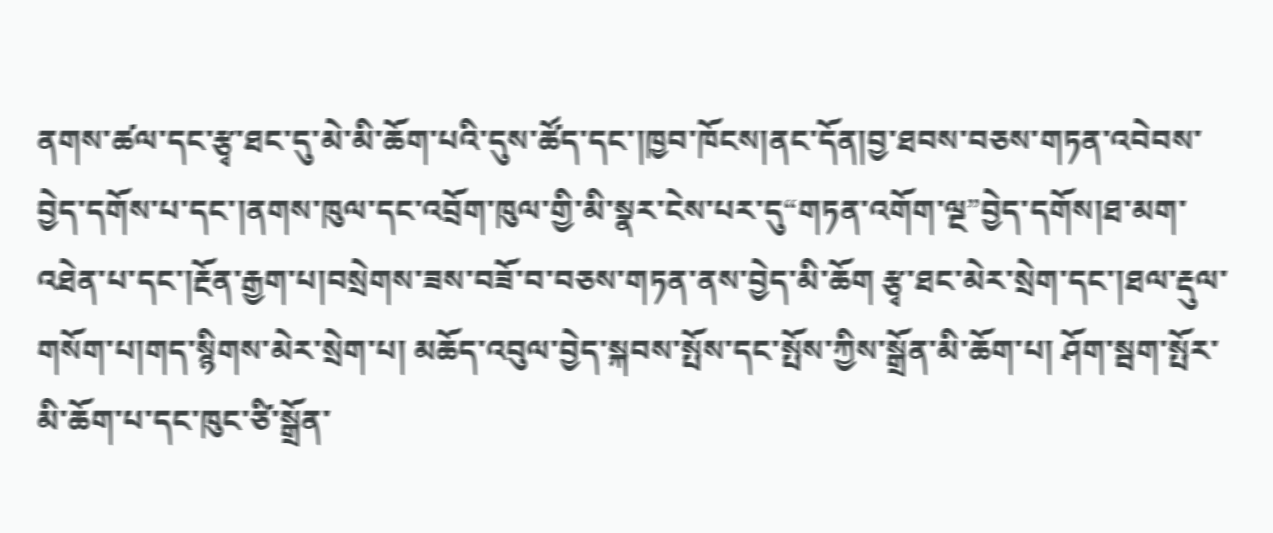ནགས་ཚལ་དང་རྩྭ་ཐང་དུ་མེ་མི་ཆོག་པའི་དུས་ཚོད་དང་།ཁྱབ་ཁོངས།ནང་དོན།བྱ་ཐབས་བཅས་གཏན་འབེབས་བྱེད་དགོས་པ་དང་།ནགས་ཁུལ་དང་འབྲོག་ཁུལ་གྱི་མི་སྣར་ངེས་པར་དུ“གཏན་འགོག་ལྔ”བྱེད་དགོས།ཐ་མག་འཐེན་པ་དང་།རྔོན་རྒྱག་པ།བསྲེགས་ཟས་བཟོ་བ་བཅས་གཏན་ནས་བྱེད་མི་ཆོག རྩྭ་ཐང་མེར་སྲེག་དང་།ཐལ་རྡུལ་གསོག་པ།གད་སྙིགས་མེར་སྲེག་པ། མཆོད་འབུལ་བྱེད་སྐབས་སྤོས་དང་སྤོས་ཀྱིས་སྒྲོན་མི་ཆོག་པ། ཤོག་སྦག་སྤོར་མི་ཆོག་པ་དང་ཁུང་ཙི་སྒྲོན་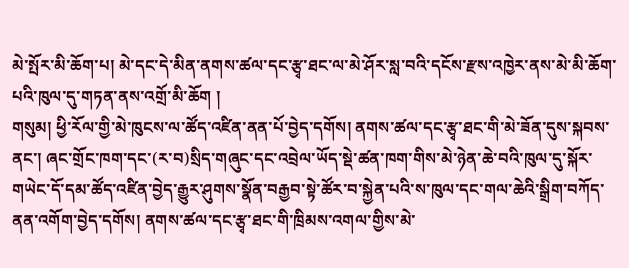མེ་སྤོར་མི་ཆོག་པ། མེ་དང་དེ་མིན་ནགས་ཚལ་དང་རྩྭ་ཐང་ལ་མེ་ཤོར་སླ་བའི་དངོས་རྫས་འཁྱེར་ནས་མེ་མི་ཆོག་པའི་ཁུལ་དུ་གཏན་ནས་འགྲོ་མི་ཆོག །
གསུམ། ཕྱི་རོལ་གྱི་མེ་ཁུངས་ལ་ཚོད་འཛིན་ནན་པོ་བྱེད་དགོས། ནགས་ཚལ་དང་རྩྭ་ཐང་གི་མེ་ཟོན་དུས་སྐབས་ནང་། ཞང་གྲོང་ཁག་དང་(ར་བ)སྲིད་གཞུང་དང་འབྲེལ་ཡོད་སྡེ་ཚན་ཁག་གིས་མེ་ཉེན་ཆེ་བའི་ཁུལ་དུ་སྐོར་གཡེང་དོ་དམ་ཚོད་འཛིན་བྱེད་རྒྱུར་ཤུགས་སྣོན་བརྒྱབ་སྟེ་ཚོར་བ་སྐྱེན་པའི་ས་ཁུལ་དང་གལ་ཆེའི་སྒྲིག་བཀོད་ནན་འགོག་བྱེད་དགོས། ནགས་ཚལ་དང་རྩྭ་ཐང་གི་ཁྲིམས་འགལ་གྱིས་མེ་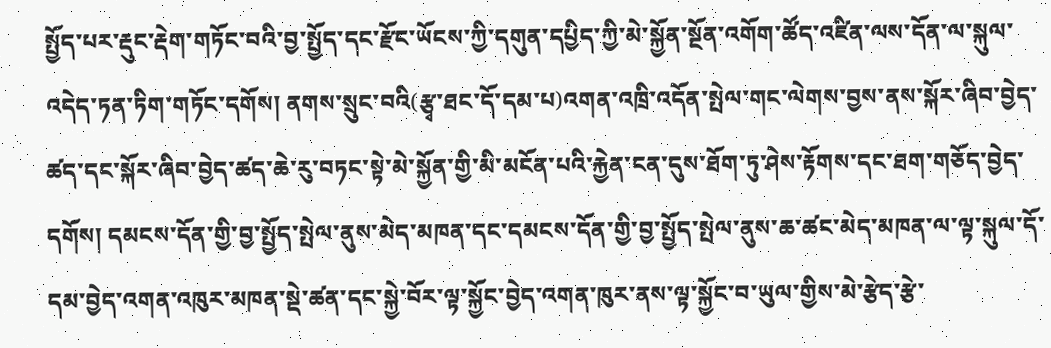སྤྱོད་པར་རྡུང་རྡེག་གཏོང་བའི་བྱ་སྤྱོད་དང་རྫོང་ཡོངས་ཀྱི་དགུན་དཔྱིད་ཀྱི་མེ་སྐྱོན་སྔོན་འགོག་ཚོད་འཛིན་ལས་དོན་ལ་སྐུལ་འདེད་ཏན་ཏིག་གཏོང་དགོས། ནགས་སྲུང་བའི(རྩྭ་ཐང་དོ་དམ་པ)འགན་འཁྲི་འདོན་སྤེལ་གང་ལེགས་བྱས་ནས་སྐོར་ཞིབ་བྱེད་ཚད་དང་སྐོར་ཞིབ་བྱེད་ཚད་ཆེ་རུ་བཏང་སྟེ་མེ་སྐྱོན་གྱི་མི་མངོན་པའི་རྐྱེན་ངན་དུས་ཐོག་ཏུ་ཤེས་རྟོགས་དང་ཐག་གཅོད་བྱེད་དགོས། དམངས་དོན་གྱི་བྱ་སྤྱོད་སྤེལ་ནུས་མེད་མཁན་དང་དམངས་དོན་གྱི་བྱ་སྤྱོད་སྤེལ་ནུས་ཆ་ཚང་མེད་མཁན་ལ་ལྟ་སྐུལ་དོ་དམ་བྱེད་འགན་འཁུར་མཁན་སྡེ་ཚན་དང་སྐྱེ་བོར་ལྟ་སྐྱོང་བྱེད་འགན་ཁུར་ནས་ལྟ་སྐྱོང་བ་ཡུལ་གྱིས་མེ་རྩེད་རྩེ་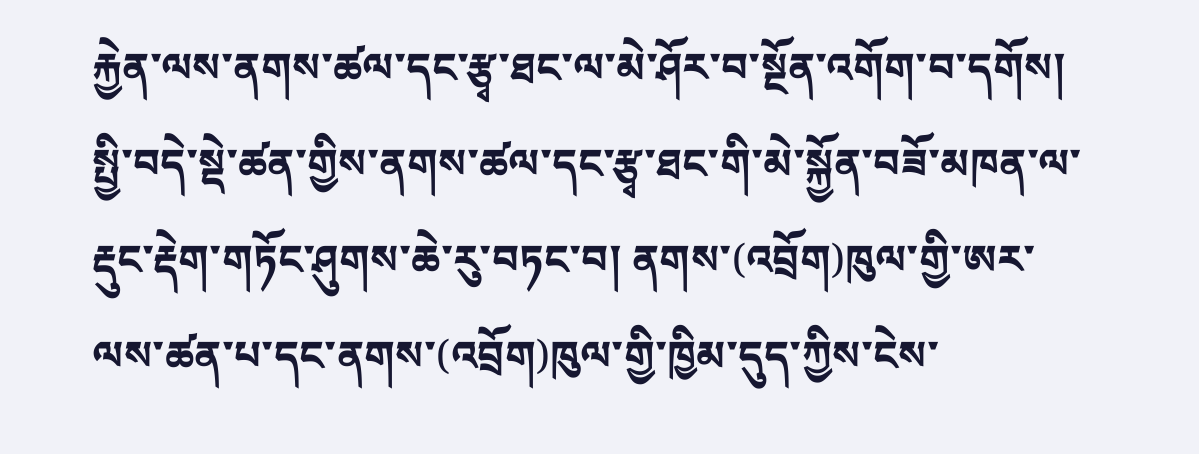རྐྱེན་ལས་ནགས་ཚལ་དང་རྩྭ་ཐང་ལ་མེ་ཤོར་བ་སྔོན་འགོག་བ་དགོས། སྤྱི་བདེ་སྡེ་ཚན་གྱིས་ནགས་ཚལ་དང་རྩྭ་ཐང་གི་མེ་སྐྱོན་བཟོ་མཁན་ལ་རྡུང་རྡེག་གཏོང་ཤུགས་ཆེ་རུ་བཏང་བ། ནགས་(འབྲོག)ཁུལ་གྱི་ཨར་ལས་ཚན་པ་དང་ནགས་(འབྲོག)ཁུལ་གྱི་ཁྱིམ་དུད་ཀྱིས་ངེས་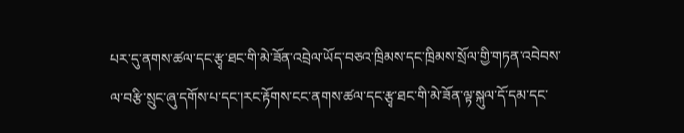པར་དུ་ནགས་ཚལ་དང་རྩྭ་ཐང་གི་མེ་ཟོན་འབྲེལ་ཡོད་བཅའ་ཁྲིམས་དང་ཁྲིམས་སྲོལ་གྱི་གཏན་འབེབས་ལ་བརྩི་སྲུང་ཞུ་དགོས་པ་དང་།རང་རྟོགས་ངང་ནགས་ཚལ་དང་རྩྭ་ཐང་གི་མེ་ཟོན་ལྟ་སྐུལ་དོ་དམ་དང་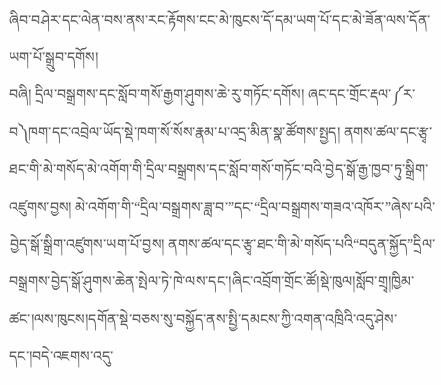ཞིབ་བཤེར་དང་ལེན་བས་ནས་རང་རྟོགས་ངང་མེ་ཁུངས་དོ་དམ་ཡག་པོ་དང་མེ་ཟོན་ལས་དོན་ཡག་པོ་སྒྲུབ་དགོས།
བཞི། དྲིལ་བསྒྲགས་དང་སློབ་གསོ་རྒྱག་ཤུགས་ཆེ་རུ་གཏོང་དགོས། ཞང་དང་གྲོང་རྡལ་༼ར་བ༽ཁག་དང་འབྲེལ་ཡོད་སྡེ་ཁག་སོ་སོས་རྣམ་པ་འདྲ་མིན་སྣ་ཚོགས་སྤྱད། ནགས་ཚལ་དང་རྩྭ་ཐང་གི་མེ་གསོད་མེ་འགོག་གི་དྲིལ་བསྒྲགས་དང་སློབ་གསོ་གཏོང་བའི་བྱེད་སྒོ་རྒྱ་ཁྱབ་ཏུ་སྒྲིག་འཛུགས་བྱས། མེ་འགོག་གི་“དྲིལ་བསྒྲགས་ཟླ་བ་”དང་“དྲིལ་བསྒྲགས་གཟའ་འཁོར་”ཞེས་པའི་བྱེད་སྒོ་སྒྲིག་འཛུགས་ཡག་པོ་བྱས། ནགས་ཚལ་དང་རྩྭ་ཐང་གི་མེ་གསོད་པའི“བདུན་སྐྱོད”དྲིལ་བསྒྲགས་བྱེད་སྒོ་ཤུགས་ཆེན་སྤེལ་ཏེ་ཁེ་ལས་དང་།ཞིང་འབྲོག་གྲོང་ཚོ།སྡེ་ཁུལ།སློབ་གྲྭ།ཁྱིམ་ཚང་།ལས་ཁུངས།དགོན་སྡེ་བཅས་སུ་བསྐྱོད་ནས་སྤྱི་དམངས་ཀྱི་འགན་འཁྲིའི་འདུ་ཤེས་དང་།བདེ་འཇགས་འདུ་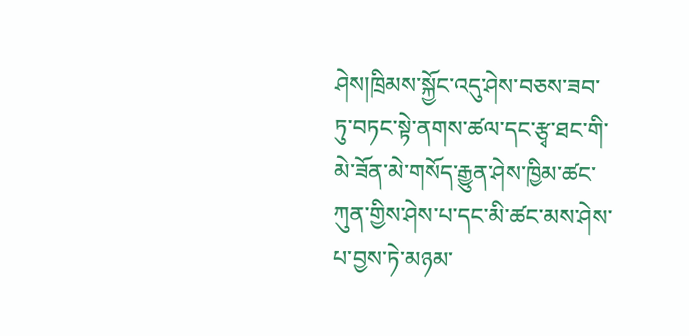ཤེས།ཁྲིམས་སྐྱོང་འདུ་ཤེས་བཅས་ཟབ་ཏུ་བཏང་སྟེ་ནགས་ཚལ་དང་རྩྭ་ཐང་གི་མེ་ཟོན་མེ་གསོད་རྒྱུན་ཤེས་ཁྱིམ་ཚང་ཀུན་གྱིས་ཤེས་པ་དང་མི་ཚང་མས་ཤེས་པ་བྱས་ཏེ་མཉམ་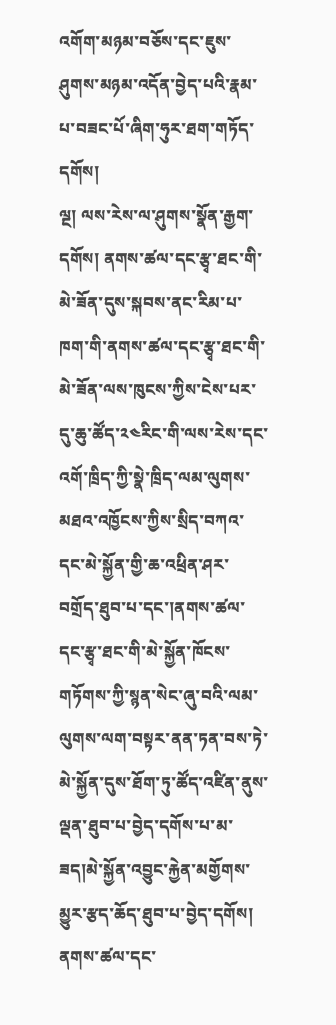འགོག་མཉམ་བཅོས་དང་ཇུས་ཤུགས་མཉམ་འདོན་བྱེད་པའི་རྣམ་པ་བཟང་པོ་ཞིག་ཧུར་ཐག་གཏོད་དགོས།
ལྔ། ལས་རེས་ལ་ཤུགས་སྣོན་རྒྱག་དགོས། ནགས་ཚལ་དང་རྩྭ་ཐང་གི་མེ་ཟོན་དུས་སྐབས་ནང་རིམ་པ་ཁག་གི་ནགས་ཚལ་དང་རྩྭ་ཐང་གི་མེ་ཟོན་ལས་ཁུངས་ཀྱིས་ངེས་པར་དུ་ཆུ་ཚོད་༢༤རིང་གི་ལས་རེས་དང་འགོ་ཁྲིད་ཀྱི་སྣེ་ཁྲིད་ལམ་ལུགས་མཐའ་འཁྱོངས་ཀྱིས་སྲིད་བཀའ་དང་མེ་སྐྱོན་གྱི་ཆ་འཕྲིན་ཤར་བགྲོད་ཐུབ་པ་དང་།ནགས་ཚལ་དང་རྩྭ་ཐང་གི་མེ་སྐྱོན་ཁོངས་གཏོགས་ཀྱི་སྙན་སེང་ཞུ་བའི་ལམ་ལུགས་ལག་བསྟར་ནན་ཏན་བས་ཏེ་མེ་སྐྱོན་དུས་ཐོག་ཏུ་ཚོད་འཛིན་ནུས་ལྡན་ཐུབ་པ་བྱེད་དགོས་པ་མ་ཟད།མེ་སྐྱོན་འབྱུང་རྐྱེན་མགྱོགས་མྱུར་རྩད་ཆོད་ཐུབ་པ་བྱེད་དགོས། ནགས་ཚལ་དང་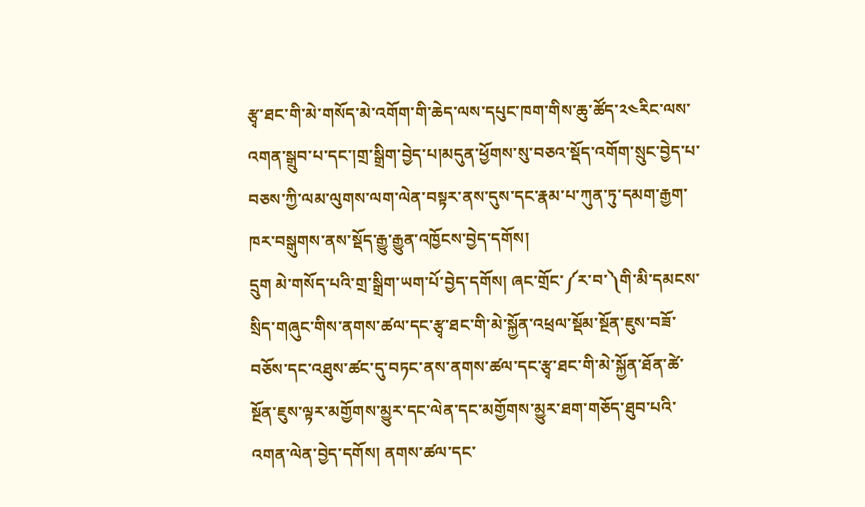རྩྭ་ཐང་གི་མེ་གསོད་མེ་འགོག་གི་ཆེད་ལས་དཔུང་ཁག་གིས་ཆུ་ཚོད་༢༤རིང་ལས་འགན་སྒྲུབ་པ་དང་།གྲ་སྒྲིག་བྱེད་པ།མདུན་ཕྱོགས་སུ་བཅའ་སྡོད་འགོག་སྲུང་བྱེད་པ་བཅས་ཀྱི་ལམ་ལུགས་ལག་ལེན་བསྟར་ནས་དུས་དང་རྣམ་པ་ཀུན་ཏུ་དམག་རྒྱག་ཁར་བསྒུགས་ནས་སྡོད་རྒྱུ་རྒྱུན་འཁྱོངས་བྱེད་དགོས།
དྲུག མེ་གསོད་པའི་གྲ་སྒྲིག་ཡག་པོ་བྱེད་དགོས། ཞང་གྲོང་༼ར་བ་༽གི་མི་དམངས་སྲིད་གཞུང་གིས་ནགས་ཚལ་དང་རྩྭ་ཐང་གི་མེ་སྐྱོན་འཕྲལ་སྡོམ་སྔོན་ཇུས་བཟོ་བཅོས་དང་འཐུས་ཚང་དུ་བཏང་ནས་ནགས་ཚལ་དང་རྩྭ་ཐང་གི་མེ་སྐྱོན་ཐོན་ཚེ་སྔོན་ཇུས་ལྟར་མགྱོགས་མྱུར་དང་ལེན་དང་མགྱོགས་མྱུར་ཐག་གཅོད་ཐུབ་པའི་འགན་ལེན་བྱེད་དགོས། ནགས་ཚལ་དང་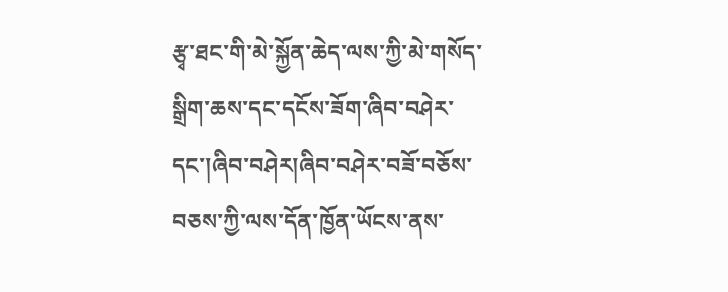རྩྭ་ཐང་གི་མེ་སྐྱོན་ཆེད་ལས་ཀྱི་མེ་གསོད་སྒྲིག་ཆས་དང་དངོས་ཟོག་ཞིབ་བཤེར་དང་།ཞིབ་བཤེར།ཞིབ་བཤེར་བཟོ་བཅོས་བཅས་ཀྱི་ལས་དོན་ཁྱོན་ཡོངས་ནས་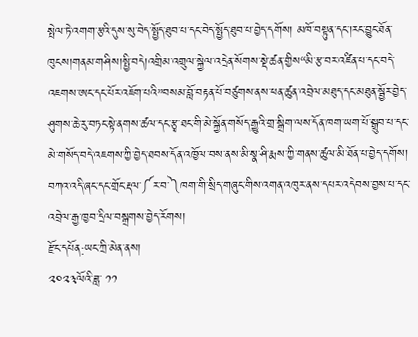སྤེལ་ཏེ་འགག་རྩའི་དུས་སུ་བེད་སྤྱོད་ཐུབ་པ་དང་བེད་སྤྱོད་ཐུབ་པ་བྱེད་དགོས། མཁོ་བསྟུན་དང་།རང་བྱུང་ཐོན་ཁུངས།གནམ་གཤིས།སྤྱི་བདེ།འགྲིམ་འགྲུལ་སྐྱེལ་འདྲེན་སོགས་སྡེ་ཚན་གྱིས“མི་རྩ་བར་འཛིན་པ་དང་བདེ་འཇགས་ཨང་དང་པོར་འཇོག་པའི”བསམ་བློ་བརྟན་པོ་བཙུགས་ནས་ཕན་ཚུན་འབྲེལ་མཐུད་དང་མཐུན་སྦྱོར་བྱེད་ཤུགས་ཆེ་རུ་བཏང་སྟེ་ནགས་ཚལ་དང་རྩྭ་ཐང་གི་མེ་སྐྱོན་གསོད་རྒྱུའི་གྲ་སྒྲིག་ལས་དོན་ཁག་ཡག་པོ་སྒྲུབ་པ་དང་མེ་གསོད་བདེ་འཇགས་ཀྱི་བྱེད་ཐབས་དོན་འཁྱོལ་བས་ནས་མི་སྣ་ཤི་རྨས་ཀྱི་གནས་ཚུལ་མི་ཐོན་པ་བྱེད་དགོས།
བཀའ་འདི་ཞང་དང་གྲོང་རྡལ་༼ར་བ་༽ཁག་གི་སྲིད་གཞུང་གིས་འགན་འཁུར་ནས་དཔར་འདེབས་བྱས་པ་དང་འབྲེལ་རྒྱ་ཁྱབ་དྲིལ་བསྒྲགས་བྱེད་རོགས།
རྫོང་དཔོན:ཡང་ཀྲི་མེན་ནས།
༢༠༢༣ལོའི་ཟླ་ ༡༡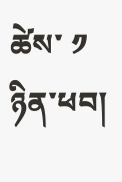ཚེས་ ༡ ཉིན་ཕབ།